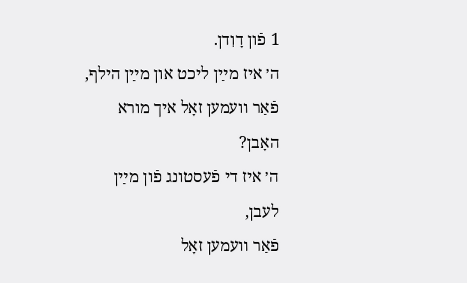1 פֿון דָוִדן.
ה׳ איז מײַן ליכט און מײַן הילף,
פֿאַר װעמען זאָל איך מורא האָבן?
ה׳ איז די פֿעסטונג פֿון מײַן לעבן,
פֿאַר װעמען זאָל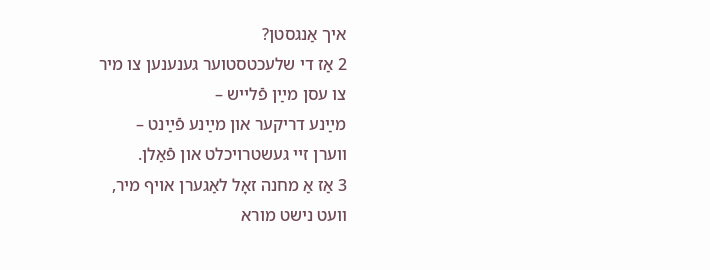איך אַנגסטן?
2 אַז די שלעכטסטוער גענענען צו מיר
צו עסן מײַן פֿלײש –
מײַנע דריקער און מײַנע פֿײַנט –
װערן זײ געשטרױכלט און פֿאַלן.
3 אַז אַ מחנה זאָל לאַגערן אױף מיר,
װעט נישט מורא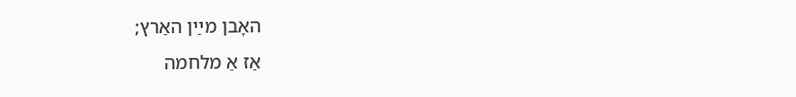האָבן מײַן האַרץ;
אַז אַ מלחמה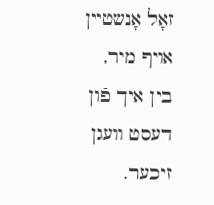זאָל אָנשטײן אױף מיר,
בין איך פֿון דעסט װעגן זיכער.